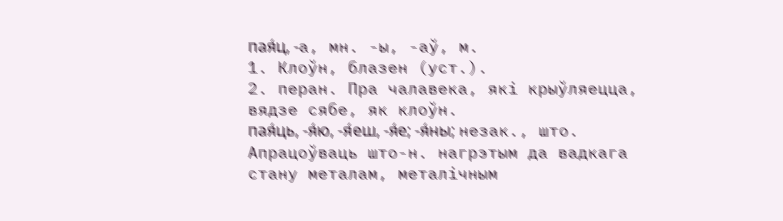пая́ц, -а, мн. -ы, -аў, м.
1. Клоўн, блазен (уст.).
2. перан. Пра чалавека, які крыўляецца, вядзе сябе, як клоўн.
пая́ць, -я́ю, -я́еш, -я́е; -я́ны; незак., што.
Апрацоўваць што-н. нагрэтым да вадкага стану металам, металічным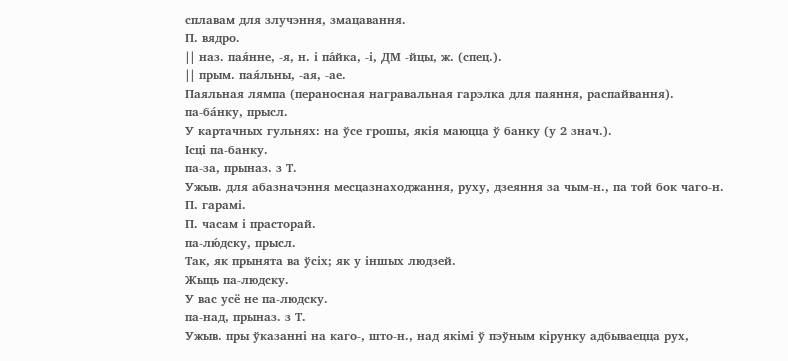сплавам для злучэння, змацавання.
П. вядро.
|| наз. пая́нне, -я, н. і па́йка, -і, ДМ -йцы, ж. (спец.).
|| прым. пая́льны, -ая, -ае.
Паяльная лямпа (пераносная награвальная гарэлка для паяння, распайвання).
па-ба́нку, прысл.
У картачных гульнях: на ўсе грошы, якія маюцца ў банку (у 2 знач.).
Ісці па-банку.
па-за, прыназ. з Т.
Ужыв. для абазначэння месцазнаходжання, руху, дзеяння за чым-н., па той бок чаго-н.
П. гарамі.
П. часам і прасторай.
па-лю́дску, прысл.
Так, як прынята ва ўсіх; як у іншых людзей.
Жыць па-людску.
У вас усё не па-людску.
па-над, прыназ. з Т.
Ужыв. пры ўказанні на каго-, што-н., над якімі ў пэўным кірунку адбываецца рух,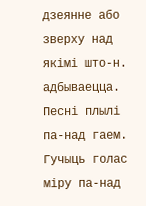дзеянне або зверху над якімі што-н. адбываецца.
Песні плылі па-над гаем.
Гучыць голас міру па-над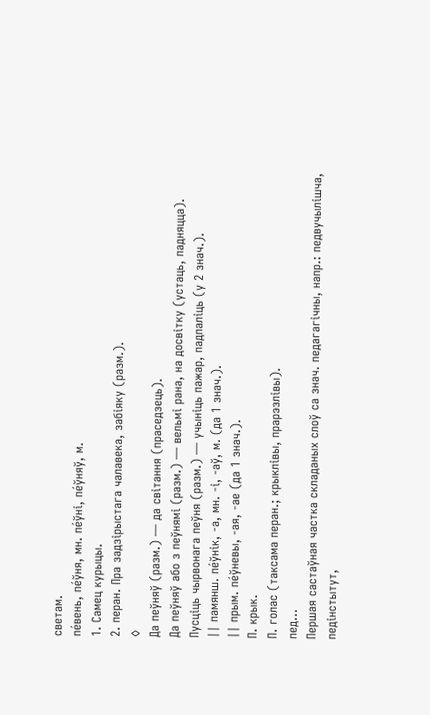светам.
пе́вень, пе́ўня, мн. пе́ўні, пе́ўняў, м.
1. Самец курыцы.
2. перан. Пра задзірыстага чалавека, забіяку (разм.).
◊
Да пеўняў (разм.) — да світання (праседзець).
Да пеўняў або з пеўнямі (разм.) — вельмі рана, на досвітку (устаць, падняцца).
Пусціць чырвонага пеўня (разм.) — учыніць пажар, падпаліць (у 2 знач.).
|| памянш. пе́ўнік, -а, мн. -і, -аў, м. (да 1 знач.).
|| прым. пе́ўневы, -ая, -ае (да 1 знач.).
П. крык.
П. голас (таксама перан.; крыклівы, прарэзлівы).
пед...
Першая састаўная частка складаных слоў са знач. педагагічны, напр.: педвучылішча, педінстытут,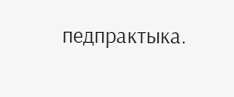педпрактыка.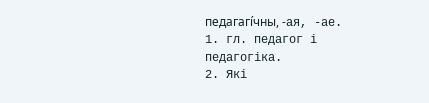педагагі́чны, -ая, -ае.
1. гл. педагог і педагогіка.
2. Які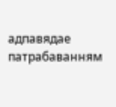адпавядае патрабаванням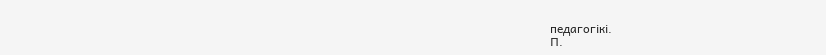педагогікі.
П.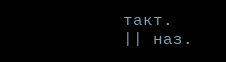такт.
|| наз.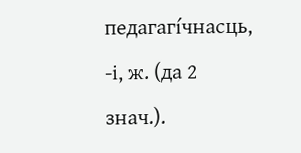педагагі́чнасць, -і, ж. (да 2 знач.).